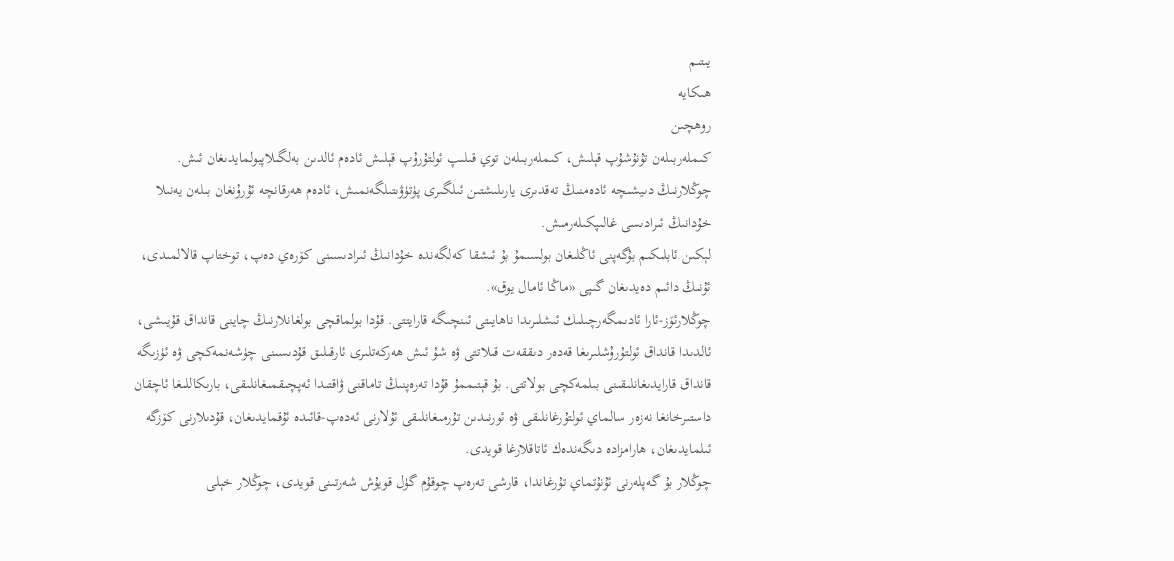يىتىم
ھىكايە
روھچىن
كىملەربىلەن تۇنۇشۇپ قېلىش، كىملەربىلەن توي قىلىپ ئولتۇرۇپ قېلىش ئادەم ئالدىن بەلگىلاپبولمايدىغان ئىش. چوڭلارنىڭ دىيشىچە ئادەمنىڭ تەقدىرى يارىلىشتىن ئىلگىرى پۈتۈۋىتىلگەنمىش، ئادەم ھەرقانچە ئۇرۇنغان بىلەن يەنىلا خۇدانىڭ ئىرادىسى غالىپكىلەرمىش.
لېكىن ئابلىكىم بۇگەپنى ئاڭلىغان بولسىمۇ بۇ ئىشقا كەلگەندە خۇدانىڭ ئىرادىسىنى كۆرەي دەپ، توختاپ قالالمىدى، ئۇنىڭ دائىم دەيدىغان گىپى «ماڭا ئامال يوق».
چوڭلارئۆز-ئارا ئادىمگەرچىلىك ئىشلىرىدا ناھايىتى ئىنچىگە قارايتتى. قۇدا بولماقچى بولغانلارنىڭ چاينى قانداق قۇيىشى، ئالدىدا قانداق ئولتۇرۇشلىرىغا قەدەر دىققەت قىلاتتى ۋە شۇ ئىش ھەركەتلىرى ئارقىلىق قۇدىسىنى چۈشەنمەكچى ۋە ئۈزىگە قانداق قارايدىغانلىقىنى بىلمەكچى بولاتتى. بۇ قېتىممۇ قۇدا تەرەپنىڭ تاماقنى ۋاقتىدا ئەپچىقمىغانلىقى، بارىكاللىغا ئاچقان داستىرخانغا نەزەر سالماي ئولتۇرغانلىقى ۋە ئورنىدىن تۇرمىغانلىقى ئۇلارنى ئەدەپ-قائىدە ئۇقمايدىغان، قۇدىلارنى كۆزگە ئىلمايدىغان، ھارامزادە دىگەندەك ئاتاقلارغا قويدى.
چوڭلار بۇ گەپلەرنى ئۇنۇتماي تۇرغاندا، قارشى تەرەپ چوقۇم گۈل قويۇش شەرتىنى قويدى، چوڭلار خېلى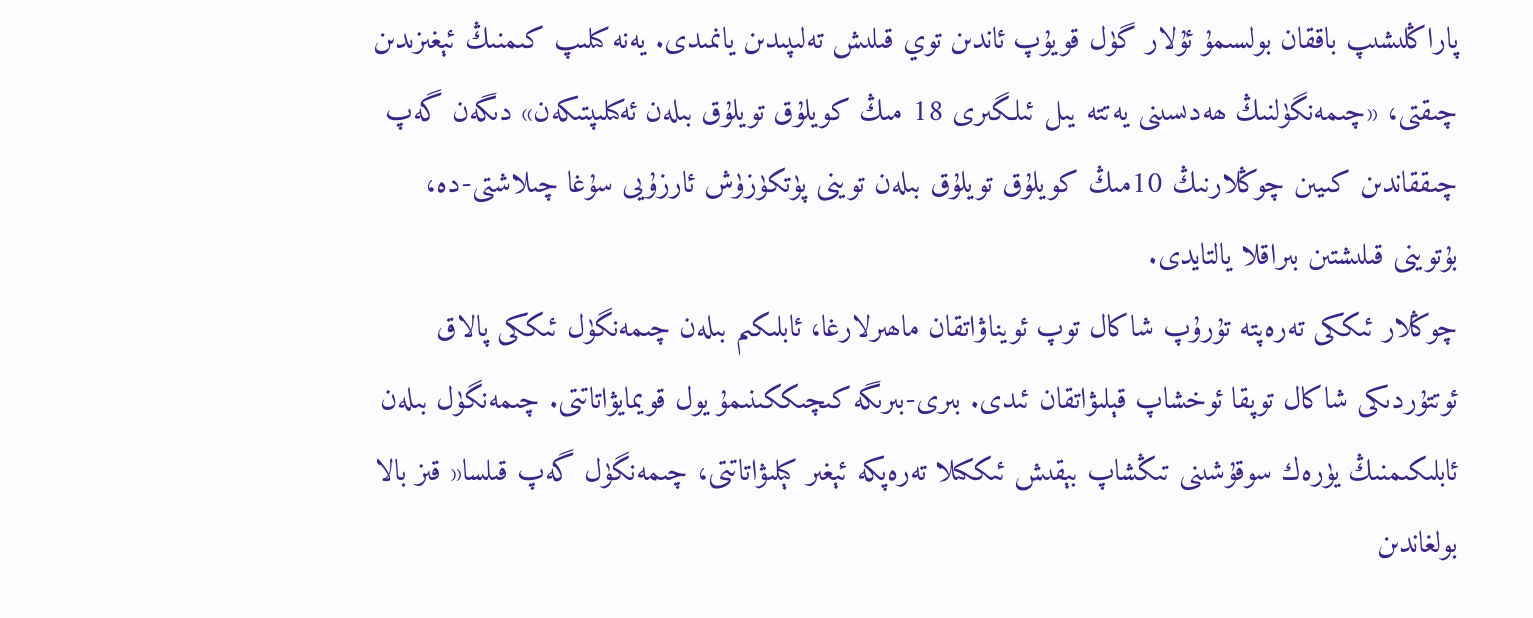پاراڭلىشىپ باققان بولسىمۇ ئۇلار گۈل قويۇپ ئاندىن توي قىلىش تەلىپىدىن يانمىدى. يەنە كىلىپ كىمنىڭ ئېغىزىدىن چىقتى، «چىمەنگۈلنىڭ ھەدىسىنى يەتتە يىل ئىلگىرى 18 مىڭ كويلۇق تويلۇق بىلەن ئەكىلىپتىكەن» دىگەن گەپ چىققاندىن كىيىن چوڭلارنىڭ 10مىڭ كويلۇق تويلۇق بىلەن توينى پۈتكۈزۈش ئارزۇيى سۇغا چىلاشتى-دە، بۇتوينى قىلىشتىن بىراقلا يالتايدى.
چوڭلار ئىككى تەرەپتە تۇرۇپ شاكال توپ ئويناۋاتقان ماھىرلارغا، ئابلىكىم بىلەن چىمەنگۈل ئىككى پالاق ئوتتۇردىكى شاكال توپقا ئوخشاپ قېلىۋاتقان ئىدى. بىرى-بىرىگە كىچىككىنىمۇ يول قويمايۋاتاتتى. چىمەنگۈل بىلەن ئابلىكىمنىڭ يۈرەك سوقۇشىنى تىڭشاپ بېقىش ئىككىلا تەرەپكە ئېغىر كېلىۋاتاتتى، چىمەنگۈل گەپ قىلسا« قىز بالا بولغاندىن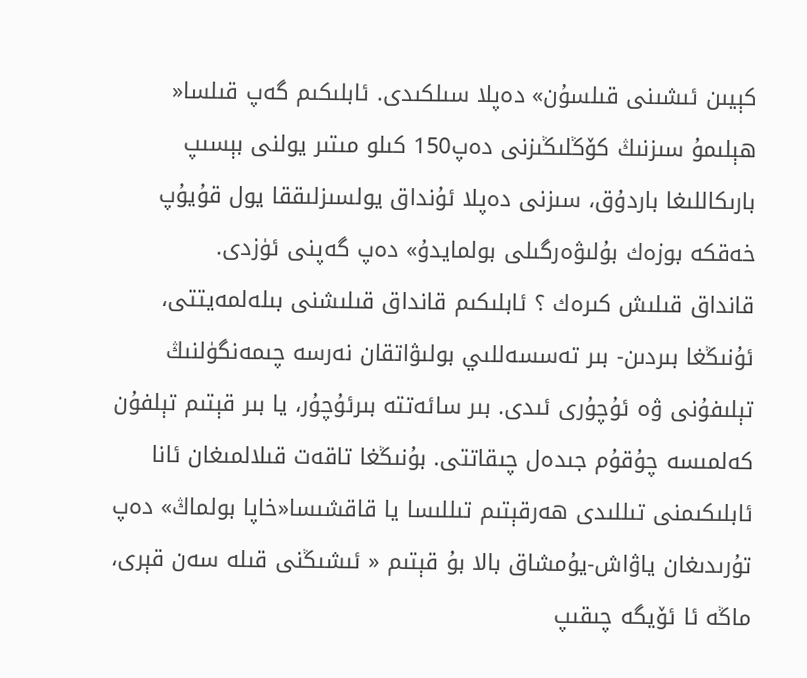كېيىن ئىشىنى قىلسۇن» دەپلا سىلكىدى. ئابلىكىم گەپ قىلسا« ھېلىمۇ سىزنىڭ كۆڭلىڭىزنى دەپ150 كىلو مىتىر يولنى بېسىپ بارىكاللىغا باردۇق، سىزنى دەپلا ئۇنداق يولسىزلىققا يول قۇيۇپ خەقكە بوزەك بۇلىۋەرگىلى بولمايدۇ» دەپ گەپنى ئۈزدى.
قانداق قىلىش كىرەك ؟ ئابلىكىم قانداق قىلىشنى بىلەلمەيتتى، ئۇنىڭغا بىردىن- بىر تەسسەللىي بولىۋاتقان نەرسە چىمەنگۈلنىڭ تېلىفۇنى ۋە ئۇچۇرى ئىدى. بىر سائەتتە بىرئۇچۇر، يا بىر قېتىم تېلفۇن كەلمىسە چۇقۇم جىدەل چىقاتتى. بۇنىڭغا تاقەت قىلالمىغان ئانا ئابلىكىمنى تىللىدى ھەرقېتىم تىللىسا يا قاقشىسا«خاپا بولماڭ» دەپ تۇرىدىغان ياۋاش-يۇمشاق بالا بۇ قېتىم « ئىشىڭنى قىلە سەن قېرى، ماڭە ئا ئۆيگە چىقىپ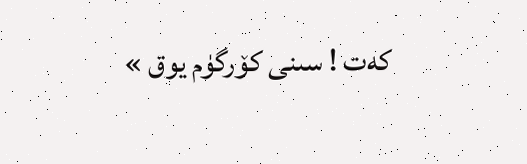كەت ! سىنى كۆرگۈم يوق »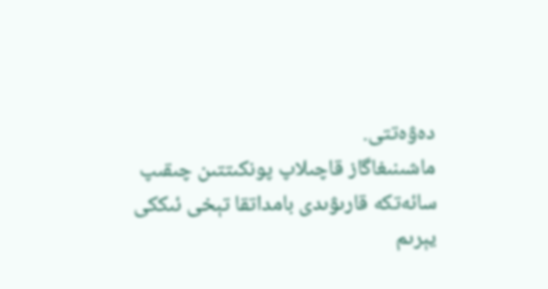دەۋەتتى.
ماشىنىغاگاز قاچىلاپ پونكىتتىن چىقىپ سائەتكە قارىۋىدى بامداتقا تېخى ئىككى يېرىم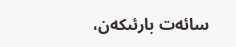سائەت بارئىكەن،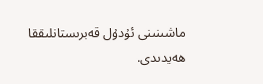ماشىنىنى ئۇدۇل قەبرىستانلىققا ھەيدىدى.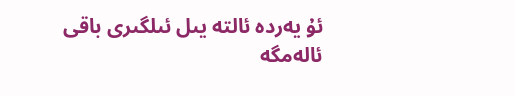ئۇ يەردە ئالتە يىل ئىلگىرى باقى ئالەمگە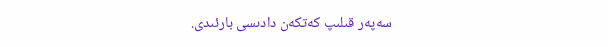سەپەر قىلىپ كەتكەن دادىسى بارئىدى.